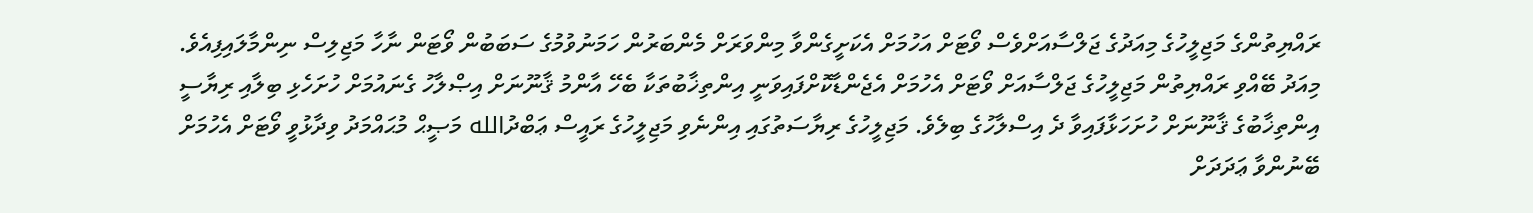ރައްޔިތުންގެ މަޖިލީހުގެ މިއަދުގެ ޖަލްސާއަށްވެސް ވޯޓަށް އަހުމަށް އެކަށީގެންވާ މިންވަރަށް މެންބަރުން ހަމަނުވުމުގެ ސަބަބުން ވޯޓަން ނާހާ މަޖިލިސް ނިންމާލައިފިއެވެ.
މިއަދު ބޭއްވި ރައްޔިތުން މަޖިލީހުގެ ޖަލްސާއަށް ވޯޓަށް އެހުމަށް އެޖެންޑާކޮށްފައިވަނީ އިންތިޚާބުތަކާ ބެހޭ އާންމު ޤާނޫނަށް އިޞްލާހު ގެނައުމަށް ހުށަހެޅި ބިލާއި ރިޔާސީ އިންތިޚާބުގެ ޤާނޫނަށް ހުށަހަޅާފައިވާ ދެ އިސްލާހުގެ ބިލެވެ. މަޖިލީހުގެ ރިޔާސަތުގައި އިންނެވި މަޖިލީހުގެ ރައީސް ޢަބްދުالله މަޞީޙް މުޙައްމަދު ވިދާޅުވީ ވޯޓަށް އެހުމަށް ބޭނުންވާ ޢަދަދަށް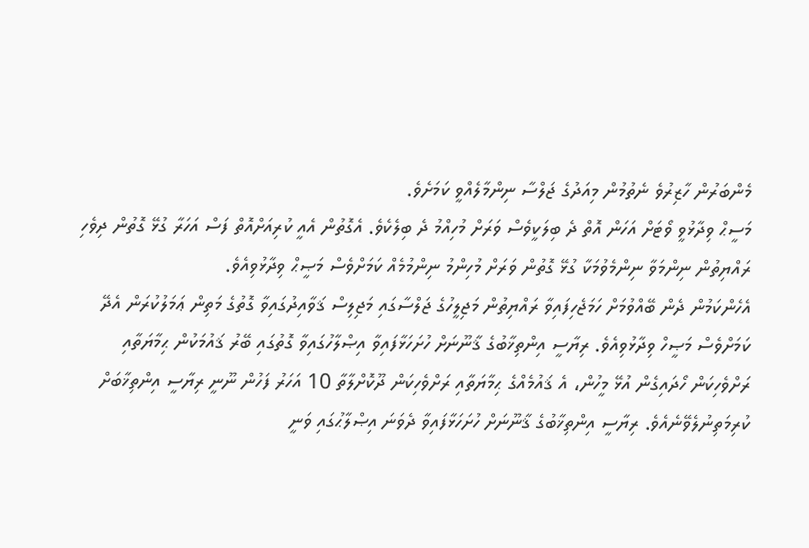މެންބަރުން ހާޒިރުވެ ނެތުމުން މިއަދުގެ ޖަލްސާ ނިންމާލެއްވީ ކަމަށެވެ.
މަސީޙް ވިދާޅުވީ ވޯޓަށް އަހަން އޮތް ދެ ބިލަކީވެސް ވަރަށް މުހިއްމު ދެ ބިލެކެވެ. އެގޮތުން އެއީ ކުރިއަށްއޮތް ފަސް އަހަރާ ގުޅޭ ގޮތުން ދިވެހި ރައްޔިތުން ނިންމަވާ ނިންމެވުމަކާ ގުޅޭ ގޮތުން ވަރަށް މުހިންމު ނިންމުމެއް ކަމަށްވެސް މަޞީޙް ވިދާޅުވިއެވެ.
އެހެންކަމުން ދެން ބޭއްވުމަށް ހަމަޖެހިފައިވާ ރައްޔިތުން މަޖިލީހުގެ ޖަލްސާގައި މަޖިލިސް ޤަވާއިދުގައިވާ ގޮތުގެ މަތިން ޢަމަލުކުރަން އެދޭ ކަމަށްވެސް މަޞީހް ވިދާޅުވިއެވެ. ރިޔާސީ އިންތިޚާބުގެ ޤާނޫނަށް ހުށަހަޅާފައިވާ އިޞްލާހުގައިވާ ގޮތުގައި ބޭރު ޤައުމަކުން ޙިމާޔަތާއި ރަށްވެހިކަން ހޯދައިގެން އުޅޭ މީހުން، އެ ޤައުމެއްގެ ޙިމާޔަތާއި ރަށްވެހިކަން ދޫކޮށްލާތާ 10 އަހަރު ފަހުން ނޫނީ ރިޔާސީ އިންތިޚާބަށް ކުރިމަތިނުލެވޭނެއެވެ. ރިޔާސީ އިންތިޚާބުގެ ޤާނޫނަށް ހުށަހަޅާފައިވާ ދެވަނަ އިޞްލާޙުގައި ވަނީ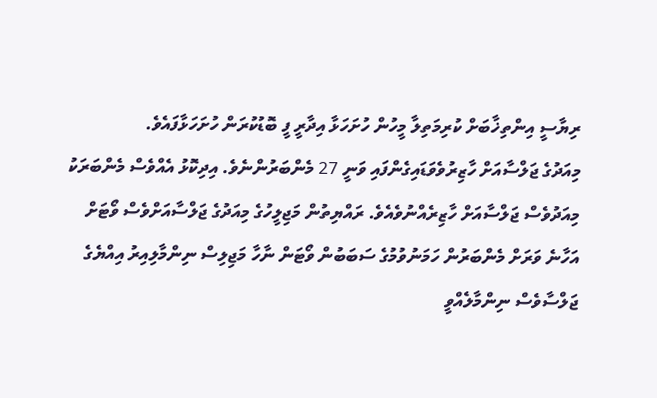ރިޔާސީ އިންތިޚާބަށް ކުރިމަތިލާ މީހުން ހުށަހަޅާ އިދާރީ ފީ ބޮޑުކުރަން ހުށަހަޅާފައެވެ.
މިއަދުގެ ޖަލްސާއަށް ހާޒިރުވެވަޑައިގެންފައި ވަނީ 27 މެންބަރުންނެވެ. އިދިކޮޅު އެއްވެސް މެންބަރަކު މިއަދުވެސް ޖަލްސާއަށް ހާޒިރެއްނުވެއެވެ. ރައްޔިތުން މަޖިލީހުގެ މިއަދުގެ ޖަލްސާއަށްވެސް ވޯޓަށް އަހާނެ ވަރަށް މެންބަރުން ހަމަނުވުމުގެ ސަބަބުން ވޯޓަން ނާހާ މަޖިލިސް ނިންމާލިއިރު އިއްޔެގެ ޖަލްސާވެސް ނިންމާލެއްވީ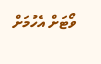ވޯޓަށް އެހުމަށް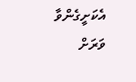އެކަށީގެންވާ ވަރަށް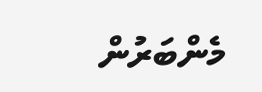މެންބަރުން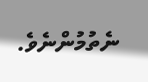ނެތުމުންނެވެ.